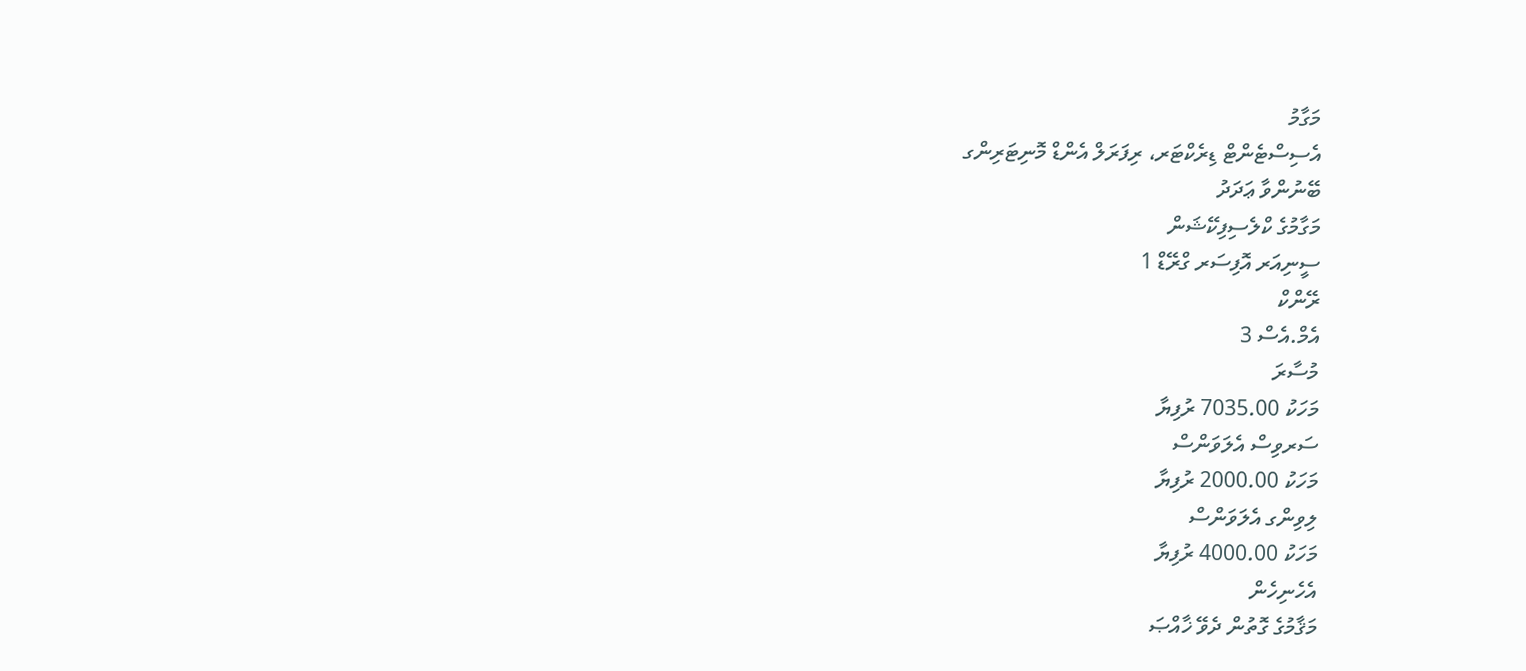މަގާމު
އެސިސްޓެންޓް ޑިރެކްޓަރ، ރިފަރަލް އެންޑް މޮނިޓަރިންގ
ބޭނުންވާ ޢަދަދު
މަގާމުގެ ކްލެސިފިކޭޝަން
ސީނިއަރ އޮފިސަރ ގްރޭޑް 1
ރޭންކް
އެމް.އެސް 3
މުސާރަ
މަހަކު 7035.00 ރުފިޔާ
ސަރވިސް އެލަވަންސް
މަހަކު 2000.00 ރުފިޔާ
ލިވިންގ އެލަވަންސް
މަހަކު 4000.00 ރުފިޔާ
އެހެނިހެން
މަޤާމުގެ ގޮތުން ދެވޭ ޚާއްޞަ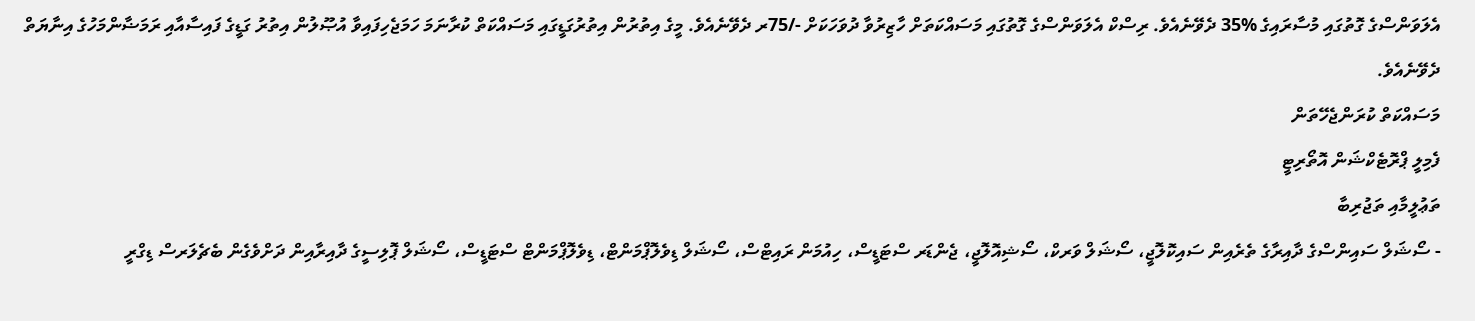އެލަވަންސްގެ ގޮތުގައި މުސާރައިގެ %35 ދެވޭނެއެވެ. ރިސްކް އެލަވަންސްގެ ގޮތުގައި މަސައްކަތަށް ހާޒިރުވާ ދުވަހަކަށް -/75ރ ދެވޭނެއެވެ. މީގެ އިތުރުން އިތުރުގަޑީގައި މަސައްކަތް ކުރާނަމަ ހަމަޖެހިފައިވާ އުޞޫލުން އިތުރު ގަޑީގެ ފައިސާއާއި ރަމަޟާންމަހުގެ އިނާޔަތް ދެވޭނެއެވެ.
މަސައްކަތް ކުރަންޖެހޭތަން
ފެމިލީ ޕްރޮޓެކްޝަން އޮތޯރިޓީ
ތަޢުލީމާއި ތަޖުރިބާ
- ސޯޝަލް ސައިންސްގެ ދާއިރާގެ ތެރެއިން ސައިކޮލޮޖީ، ސޯޝަލް ވަރކް، ސޯޝިއޮލޮޖީ، ޖެންޑަރ ސްޓަޑީސް، ހިއުމަން ރައިޓްސް، ސޯޝަލް ޑިވެލޮޕްމަންޓް، ޑިވެލޮޕްމަންޓް ސްޓަޑީސް، ސޯޝަލް ޕޮލިސީގެ ދާއިރާއިން ދަށްވެގެން ބެޗެލަރސް ޑިގްރީ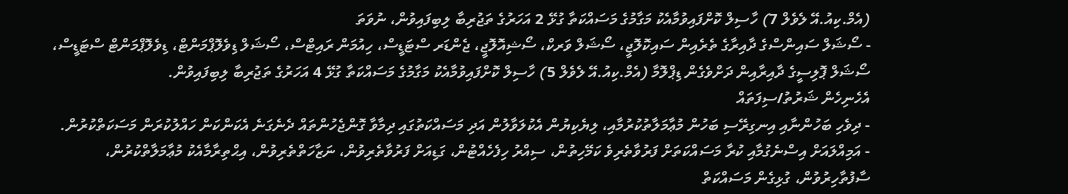(އެމް.ކިއު.އޭ ލެވެލް 7) ހާސިލް ކޮށްފައިވުމާއެކު މަގާމުގެ މަސައްކަތާ ގުޅޭ 2 އަހަރުގެ ތަޖުރިބާ ލިބިފައިވުން، ނުވަތަ
- ސޯޝަލް ސައިންސްގެ ދާއިރާގެ ތެރެއިން ސައިކޮލޮޖީ، ސޯޝަލް ވަރކް، ސޯޝިއޮލޮޖީ، ޖެންޑަރ ސްޓަޑީސް، ހިއުމަން ރައިޓްސް، ސޯޝަލް ޑިވެލޮޕްމަންޓް، ޑިވެލޮޕްމަންޓް ސްޓަޑީސް، ސޯޝަލް ޕޮލިސީގެ ދާއިރާއިން ދަށްވެގެން ޑިޕްލޮމާ (އެމް.ކިއު.އޭ ލެވެލް 5) ހާސިލް ކޮށްފައިވުމާއެކު މަގާމުގެ މަސައްކަތާ ގުޅޭ 4 އަހަރުގެ ތަޖުރިބާ ލިބިފައިވުން.
އެހެނިހެން ޝަރުތު/ސިފަތައް
- ދިވެހި ބަހުންނާއި އިނގިރޭސި ބަހުން މުޢާމަލާތުކުރުމާއި، ލިޔެކިޔުން އެކުލަވާލުން އަދި މަސައްކަތުގައި ދިމާވާ ގޮންޖެހުންތައް ދެނެގަނެ އެކަންކަން ހައްލުކުރަން މަސަކަތްކުރުން.
- އަމިއްލައަށް އިސްނެގުމާއި ކުރާ މަސައްކަތަށް ފަރުވާތެރިވެ ކަމޭހިތުން، ސިއްރު ހިފެހެއްޓުން، ގަޑިއަށް ފަރުވާތެރިވުން، ނަޒާހަތްތެރިވުން، އިޙްތިރާމާއެކު މުޢާމަލާތްކުރުން، ސާފުތާހިރުވުން، ގުޅިގެން މަސައްކަތް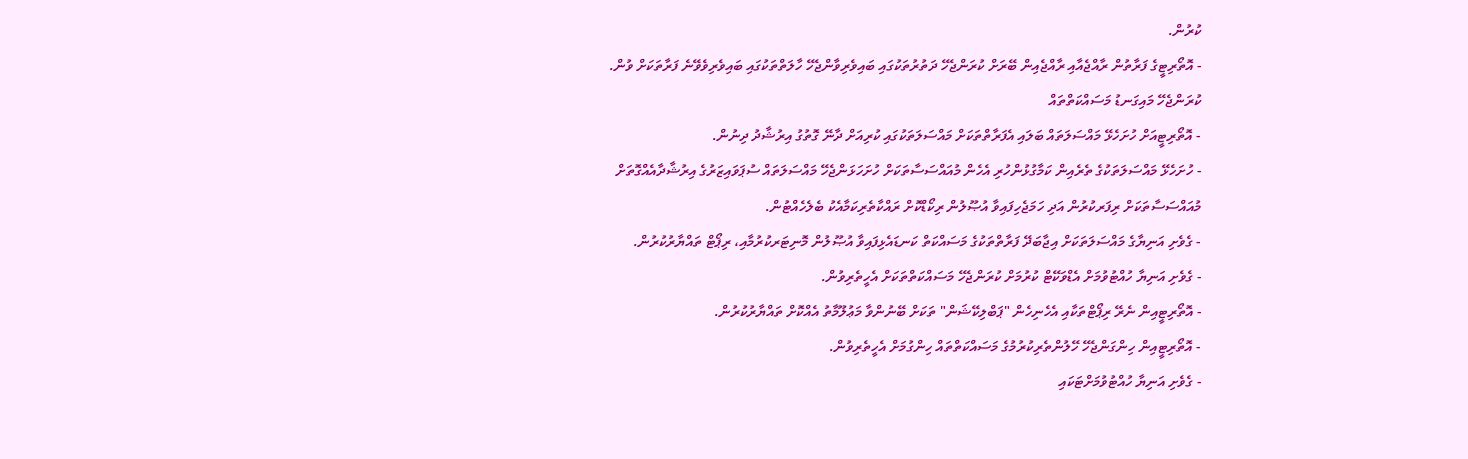ކުރުން.
- އޮތޯރިޓީގެ ފަރާތުން ރާއްޖެއާއި ރާއްޖެއިން ބޭރަށް ކުރަންޖެހޭ ދަތުރުތަކުގައި ބައިވެރިވާންޖެހޭ ހާލަތްތަކުގައި ބައިވެރިވެވޭނެ ފަރާތަކަށް ވުން.
ކުރަންޖެހޭ މައިގަނޑު މަސައްކަތްތައް
- އޮތޯރިޓީއަށް ހުށަހެޅޭ މައްސަލަތައް ބަލައި އެފަރާތްތަކަށް މައްސަލަތަކުގައި ކުރިއަށް ދާނޭ ގޮތުގު އިރުޝާދު ދިނުން.
- ހުށަހެޅޭ މައްސަލަތަކުގެ ތެރެއިން ކަމާގުޅުންހުރި އެހެން މުއައްސަސާތަކަށް ހުށަހަޅަންޖެހޭ މައްސަލަތައް ސުޕަވައިޒަރުގެ އިރުޝާދާއެއްގޮތަށް މުއައްސަސާތަކަށް ރިފަރކުރުން އަދި ހަމަޖެހިފައިވާ އުޞޫލުން ރިކޯޑްކޮށް ރައްކާތެރިކަމާއެކު ބެލެހެއްޓުން.
- ގެވެށި އަނިޔާގެ މައްސަލަތަކަށް އިޖާބަދޭ ފަރާތްތަކުގެ މަސައްކަތް ކަނޑައެޅިފައިވާ އުޞޫލުން މޮނިޓަރކުރުމާއި، ރިޕޯޓް ތައްޔާރުކުރުން.
- ގެވެށި އަނިޔާ ހުއްޓުވުމަށް އެޑްވަކޭޓް ކުރުމަށް ކުރަންޖެހޭ މަސައްކަތްތަކަށް އެހީތެރިވުން.
- އޮތޯރިޓީއިން ނެރޭ ރިޕޯޓްތަކާއި އެހެނިހެން "ޕަބްލިކޭޝަން" ތަކަށް ބޭނުންވާ މަޢުލޫމާތު އެއްކޮށް ތައްޔާރުކުރުން.
- އޮތޯރިޓީއިން ހިންގަންޖެހޭ ހޭލުންތެރިކުރުމުގެ މަސައްކަތްތައް ހިންގުމަށް އެހީތެރިވުން.
- ގެވެށި އަނިޔާ ހުއްޓުވުމަށްޓަކައި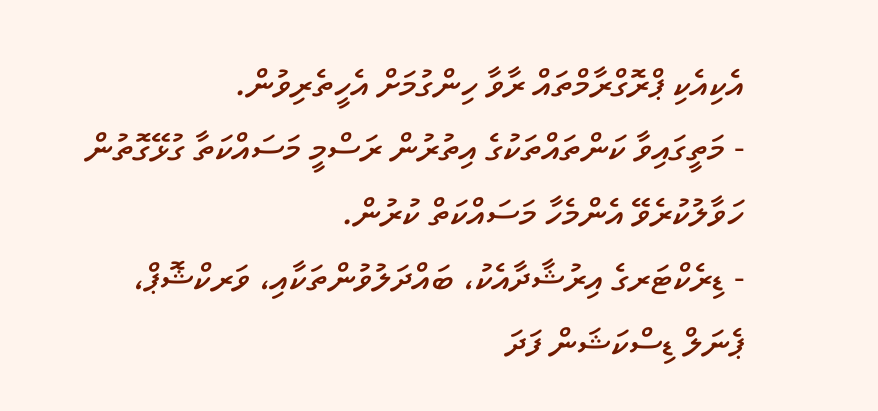އެކިއެކި ޕްރޮގްރާމްތައް ރާވާ ހިންގުމަށް އެހީތެރިވުން.
- މަތީގައިވާ ކަންތައްތަކުގެ އިތުރުން ރަސްމީ މަސައްކަތާ ގުޅޭގޮތުން ހަވާލުކުރެވޭ އެންމެހާ މަސައްކަތް ކުރުން.
- ޑިރެކްޓަރގެ އިރުޝާދާއެކު، ބައްދަލުވުންތަކާއި، ވަރކްޝޮޕް، ޕެނަލް ޑިސްކަޝަން ފަދަ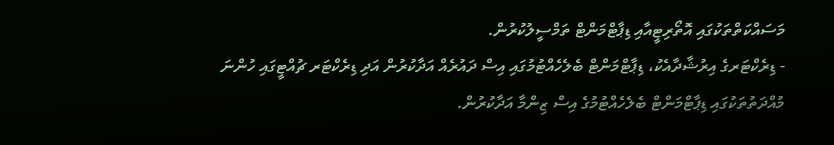މަސައްކަތްތަކުގައި އޮތޯރިޓީއާއި ޑިޕާޓްމަންޓް ތަމްސީލުކުރުން.
- ޑިރެކްޓަރގެ އިރުޝާދާއެކު، ޑިޕާޓްމަންޓް ބެލެހެއްޓުމުގައި އިސް ދައުރެއް އަދާކުރުން އަދި ޑިރެކްޓަރ ޗުއްޓީގައި ހުންނަ މުއްދަތުތަކުގައި ޑިޕާޓްމަންޓް ބެލެހެއްޓުމުގެ އިސް ޒިންމާ އަދާކުރުން.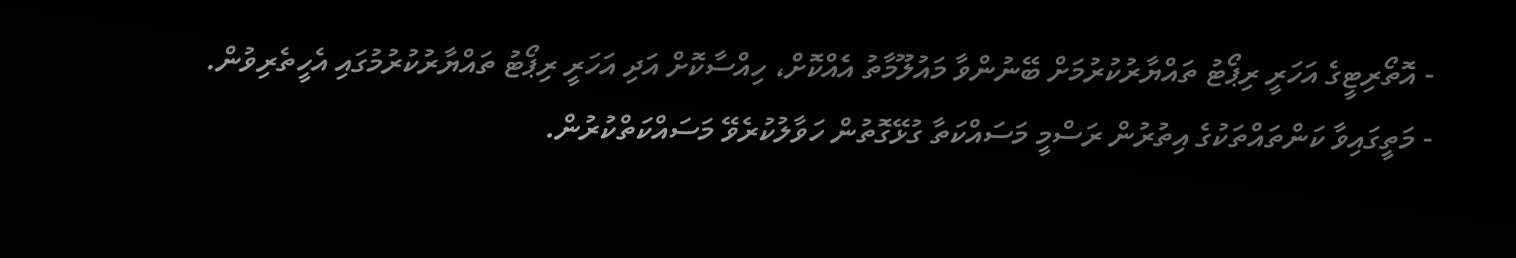- އޮތޯރިޓީގެ އަހަރީ ރިޕޯޓު ތައްޔާރުކުރުމަށް ބޭނުންވާ މައުލޫމާތު އެއްކޮށް، ހިއްސާކޮށް އަދި އަހަރީ ރިޕޯޓު ތައްޔާރުކުރުމުގައި އެހީތެރިވުން.
- މަތީގައިވާ ކަންތައްތަކުގެ އިތުރުން ރަސްމީ މަސައްކަތާ ގުޅޭގޮތުން ހަވާލުކުރެވޭ މަސައްކަތްކުރުން.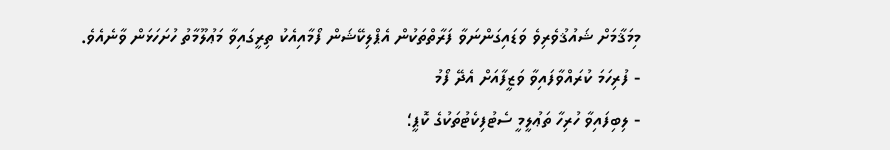މިމަޤާމަށް ޝައުޤުވެރިވެ ވަޑައިގަންނަވާ ފަރާތްތަކުން އެޕްލިކޭޝަން ފޯމާއިއެކު ތިރީގައިވާ މަޢުލޫމާތު ހުށަހަޅަން ވާނެއެވެ.
- ފުރިހަމަ ކުރައްވާފައިވާ ވަޒީފާއަށް އެދޭ ފޯމު
- ލިބިފައިވާ ހުރިހާ ތަޢުލީމީ ސެޓުފިކެޓުތަކުގެ ކޮޕީ؛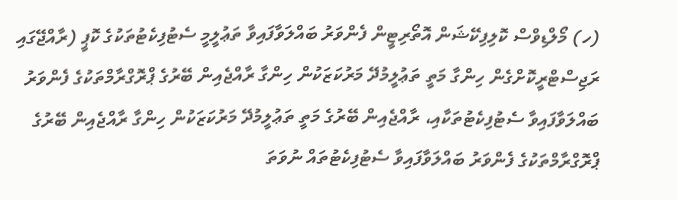(ހ) މޯލްޑިވްސް ކޮލިފިކޭޝަން އޮތޯރިޓީން ފެންވަރު ބައްލަވާފައިވާ ތަޢުލީމީ ސެޓުފިކެޓުތަކުގެ ކޮޕީ (ރާއްޖޭގައި ރަޖިސްޓްރީކޮށްގެން ހިންގާ މަތީ ތަޢުލީމުދޭ މަރުކަޒަކުން ހިންގާ ރާއްޖެއިން ބޭރުގެ ޕްރޮގްރާމްތަކުގެ ފެންވަރު ބައްލަވާފައިވާ ސެޓުފިކެޓުތަކާއި، ރާއްޖެއިން ބޭރުގެ މަތީ ތަޢުލީމުދޭ މަރުކަޒަކުން ހިންގާ ރާއްޖެއިން ބޭރުގެ ޕްރޮގްރާމްތަކުގެ ފެންވަރު ބައްލަވާފައިވާ ސެޓުފިކެޓުތައް ނުވަތަ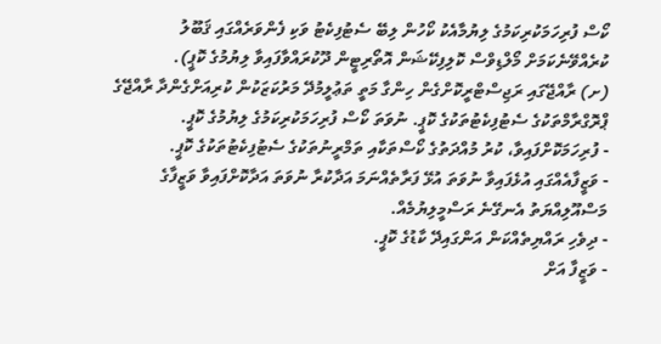ކޯސް ފުރިހަމަކުރިކަމުގެ ލިޔުމާއެކު ކޯހުން ލިބޭ ސެޓުފިކެޓު ވަކި ފެންވަރެއްގައި ޤަބޫލު ކުރެއްވޭނެކަމަށް މޯލްޑިވްސް ކޮލިފިކޭޝަން އޮތޯރިޓީން ދޫކުރައްވާފައިވާ ލިޔުމުގެ ކޮޕީ).
(ށ) ރާއްޖޭގައި ރަޖިސްޓްރީކޮށްގެން ހިންގާ މަތީ ތަޢުލީމުދޭ މަރުކަޒަކުން ކުރިއަށްގެންދާ ރާއްޖޭގެ ޕްރޮގްރާމްތަކުގެ ސެޓުފިކެޓުތަކުގެ ކޮޕީ. ނުވަތަ ކޯސް ފުރިހަމަކުރިކަމުގެ ލިޔުމުގެ ކޮޕީ.
- ފުރިހަމަކޮށްފައިވާ، ކުރު މުއްދަތުގެ ކޯސްތަކާއި ތަމްރީނުތަކުގެ ސެޓުފިކެޓުތަކުގެ ކޮޕީ.
- ވަޒީފާއެއްގައި އުޅެފައިވާ ނުވަތަ އުޅޭ ފަރާތެއްނަމަ އަދާކުރާ ނުވަތަ އަދާކޮށްފައިވާ ވަޒީފާގެ މަސްއޫލިއްޔަތު އެނގޭނެ ރަސްމީލިޔުމެއް.
- ދިވެހި ރައްޔިތެއްކަން އަންގައިދޭ ކާޑުގެ ކޮޕީ.
- ވަޒީފާ އަށް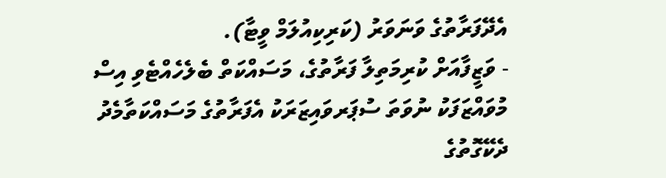އެދޭފަރާތުގެ ވަނަވަރު (ކަރިކިއުލަމް ވީޓާ).
- ވަޒީފާއަށް ކުރިމަތިލާ ފަރާތުގެ، މަސައްކަތް ބެލެހެއްޓެވި އިސް މުވައްޒަފަކު ނުވަތަ ސުޕަރވައިޒަރަކު އެފަރާތުގެ މަސައްކަތާމެދު ދެކޭގޮތުގެ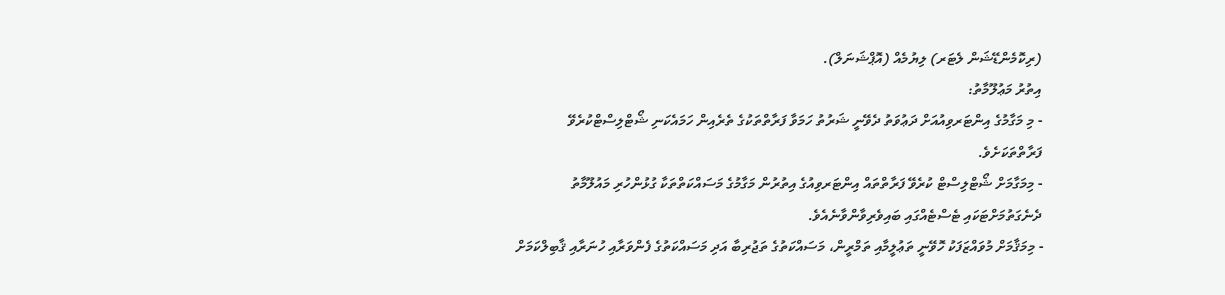(ރިކޮމެންޑޭޝަން ލެޓަރ) ލިޔުމެއް (އޮޕްޝަނަލް).
އިތުރު މަޢުލޫމާތު:
- މި މަގާމުގެ އިންޓަރވިއުއަށް ދަޢުވަތު ދެވޭނީ ޝަރުތު ހަމަވާ ފަރާތްތަކުގެ ތެރެއިން ހަމައެކަނި ޝޯޓްލިސްޓްކުރެވޭ ފަރާތްތަކަށެވެ.
- މިމަގާމަށް ޝޯޓްލިސްޓް ކުރެވޭ ފަރާތްތައް އިންޓަރވިއުގެ އިތުރުން މަގާމުގެ މަސައްކަތްތަކާ ގުޅުންހުރި މައުލޫމާތު ދެނެގަތުމަށްޓަކައި ޓެސްޓެއްގައި ބައިވެރިވާންވާނެއެވެ.
- މިމަޤާމަށް މުވައްޒަފަކު ހޮވޭނީ ތަޢުލީމާއި ތަމްރީން، މަސައްކަތުގެ ތަޖުރިބާ އަދި މަސައްކަތުގެ ފެންވަރާއި ހުނަރާއި ޤާބިލްކަމަށް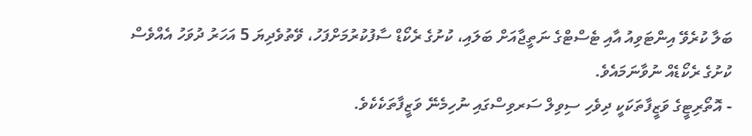ބަލާ ކުރެވޭ އިންޓަވިއު އާއި ޓެސްޓްގެ ނަތީޖާއަށް ބަލައި، ކުށުގެ ރެކޯޑް ސާފުކުރުމަށްފަހު، ވޭތުވެދިޔަ 5 އަހަރު ދުވަހު އެއްވެސް ކުށުގެ ރެކޯޑެއް ނުވާނަމައެވެ.
- އޮތޯރިޓީގެ ވަޒީފާތަކަކީ ދިވެހި ސިވިލް ސަރވިސްގައި ނުހިމެނޭ ވަޒީފާތަކެކެވެ.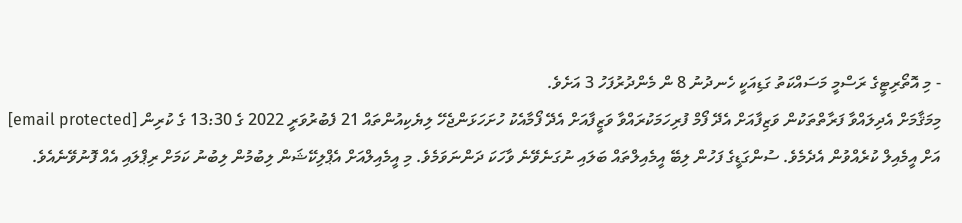- މި އޮތޯރިޓީގެ ރަސްމީ މަސައްކަތު ގަޑިއަކީ ހެނދުނު 8 ން މެންދުރުފަހު 3 އަށެވެ.
މިމަޤާމަށް އެދިލައްވާ ފަރާތްތަކުން ވަޒިފާއަށް އެދޭ ފޯމް ފުރިހަމަކުރައްވާ ވަޒީފާއަށް އެދޭ ފޯމާއެކު ހުށަހަޅަންޖެހޭ ލިޔެކިއުންތައް 21 ފެބުރުވަރީ 2022 ގެ 13:30 ގެ ކުރިން [email protected] އަށް އީމެއިލް ކުރެއްވުން އެދެމެވެ. ސުންގަޑީގެ ފަހުން ލިބޭ އީމެއިލްތައް ބަލައި ނުގަނެވޭނެ ވާހަކަ ދަންނަވަމެވެ. މި އީމެއިލްއަށް އެޕްލިކޭޝަން ލިބުމުން ލިބުނު ކަމަށް ރިޕްލައި އެއް ފޮނުވޭނެއެވެ.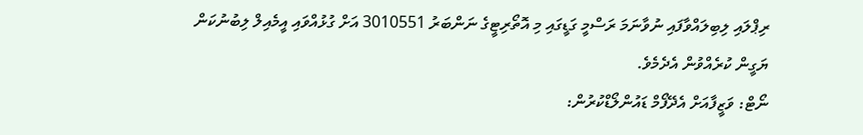ރިޕްލައި ލިބިލައްވާފައި ނުވާނަމަ ރަސްމީ ގަޑީގައި މި އޮތޯރިޓީގެ ނަންބަރު 3010551 އަށް ގުޅުއްވައި އީމެއިލް ލިބުނުކަން ޔަގީން ކުރެއްވުން އެދެމެވެ.
ނޯޓް: ވަޒީފާއަށް އެދޭފޯމް ޑައުންލޯޑްކުރުން: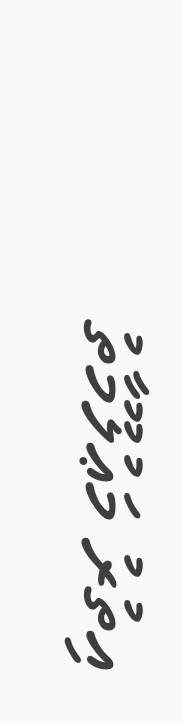އިތުރު މަޢުލޫމާތު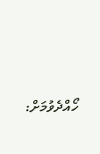ހޯއްދެވުމަށް: